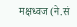मक्षध्वज (ने.सं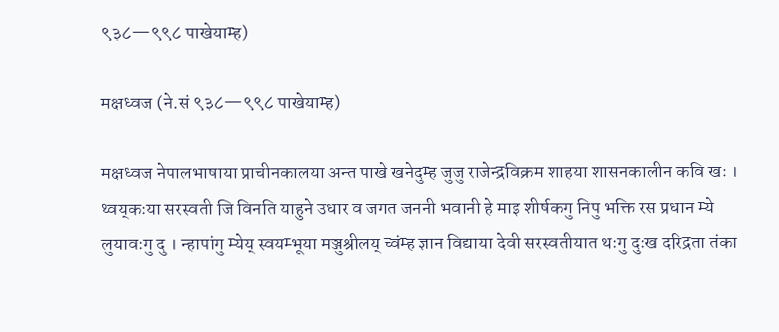९३८—९९८ पाखेयाम्ह)

मक्षध्वज (ने.सं ९३८—९९८ पाखेयाम्ह)

मक्षध्वज नेपालभाषाया प्राचीनकालया अन्त पाखे खनेदुम्ह जुजु राजेन्द्रविक्रम शाहया शासनकालीन कवि खः । थ्वय्‌कःया सरस्वती जि विनति याहुने उधार व जगत जननी भवानी हे माइ शीर्षकगु निपु भक्ति रस प्रधान म्ये लुयावःगु दु । न्हापांगु म्येय् स्वयम्भूया मञ्जुश्रीलय् च्वंम्ह ज्ञान विद्याया देवी सरस्वतीयात थःगु दुःख दरिद्रता तंका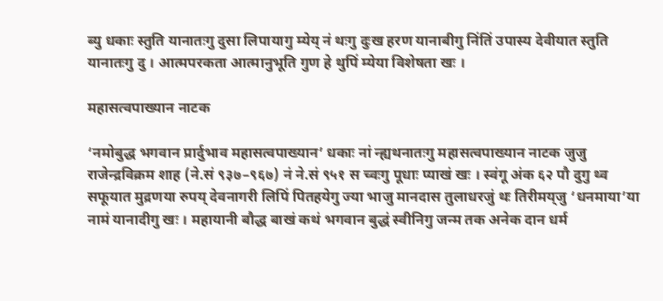ब्यु धकाः स्तुति यानातःगु दुसा लिपायागु म्येय् नं थःगु दुःख हरण यानाबीगु निंतिं उपास्य देवीयात स्तुति यानातःगु दु । आत्मपरकता आत्मानुभूति गुण हे थुपिं म्येया विशेषता खः ।

महासत्वपाख्यान नाटक

‘नमोबुद्ध भगवान प्रार्दुभाव महासत्वपाख्यान’ धकाः नां न्ह्यथनातःगु महासत्वपाख्यान नाटक जुजु राजेन्द्रविक्रम शाह (ने.सं ९३७–९६७) नं ने.सं ९५१ स च्वःगु पूधाः प्याखं खः । स्वंगू अंक ६२ पौ दुगु थ्व सफूयात मुद्रणया रुपय् देवनागरी लिपिं पितहयेगु ज्या भाजु मानदास तुलाधरजुं थः तिरीमय्‌जु ‘धनमाया’या नामं यानादीगु खः । महायानी बौद्ध बाखं कथं भगवान बुद्धं स्वीनिगु जन्म तक अनेक दान धर्म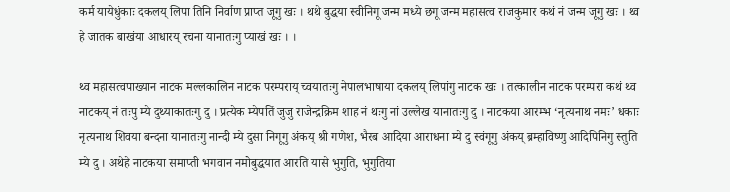कर्म यायेधुंकाः दकलय् लिपा तिनि निर्वाण प्राप्त जूगु खः । थथे बुद्धया स्वीनिगू जन्म मध्ये छगू जन्म महासत्व राजकुमार कथं नं जन्म जूगु खः । थ्व हे जातक बाखंया आधारय् रचना यानातःगु प्याखं खः । ।

थ्व महासत्वपाख्यान नाटक मल्लकालिन नाटक परम्पराय् च्वयातःगु नेपालभाषाया दकलय् लिपांगु नाटक खः । तत्कालीन नाटक परम्परा कथं थ्व नाटकय् नं तःपु म्ये दुथ्याकातःगु दु । प्रत्येक म्येपतिं जुजु राजेन्द्रक्रिम शाह नं थःगु नां उल्लेख यानातःगु दु । नाटकया आरम्भ ‘नृत्यनाथ नमः’ धकाः नृत्यनाथ शिवया बन्दना यानातःगु नान्दी म्ये दुसा निगूगु अंकय् श्री गणेश, भैरब आदिया आराधना म्ये दु स्वंगूगु अंकय् ब्रम्हाविष्णु आदिपिनिगु स्तुति म्ये दु । अथेहे नाटकया समाप्ती भगवान नमोबुद्धयात आरति यासे भुगुति, भुगुतिया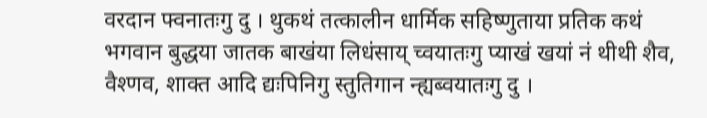वरदान फ्वनातःगु दु । थुकथं तत्कालीन धार्मिक सहिष्णुताया प्रतिक कथं भगवान बुद्धया जातक बाखंया लिधंसाय् च्वयातःगु प्याखं खयां नं थीथी शैव, वैश्णव, शाक्त आदि द्यःपिनिगु स्तुतिगान न्ह्यब्वयातःगु दु ।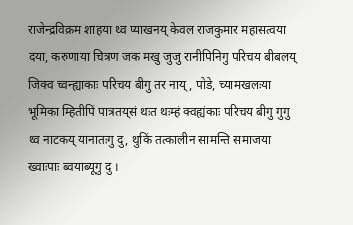राजेन्द्रविक्रम शाहया थ्व प्याखनय् केवल राजकुमार महासत्वया दया, करुणाया चित्रण जक मखु जुजु रानीपिनिगु परिचय बीबलय् जिक्व च्वन्ह्याकाः परिचय बीगु तर नाय्, पोडे, च्यामखलःया भूमिका म्हितीपिं पात्रतय्‌सं थःत थःम्हं क्वह्यंकाः परिचय बीगु गुगु थ्व नाटकय् यानातःगु दु, थुकिं तत्कालीन सामन्ति समाजया ख्वाःपाः ब्वयाब्यूगु दु ।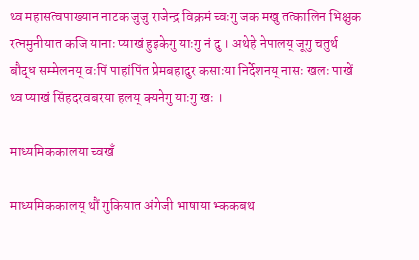थ्व महासत्वपाख्यान नाटक जुजु राजेन्द्र विक्रमं च्वःगु जक मखु तत्कालिन भिक्षुक रत्नमुनीयात कजि यानाः प्याखं हुइकेगु याःगु नं दु । अथेहे नेपालय् जूगु चतुर्थ बौद्ध सम्मेलनय् वःपिं पाहांपिंत प्रेमबहादुर कसाःया निर्देशनय् नासः खलः पाखें थ्व प्याखं सिंहदरवबरया हलय् क्यनेगु याःगु खः ।

माध्यमिककालया च्वखँ

माध्यमिककालय् थौं गुकियात अंगेजी भाषाया भ्ककबथ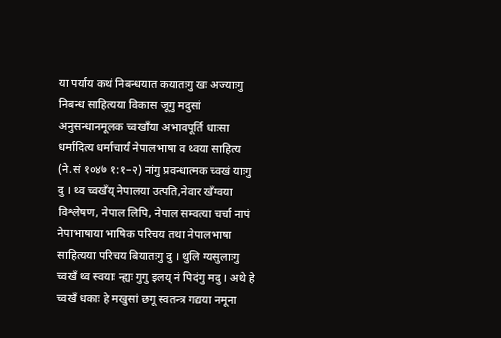या पर्याय कथं निबन्धयात कयातःगु खः अज्याःगु निबन्ध साहित्यया विकास जूगु मदुसां अनुसन्धानमूलक च्वखाँया अभावपूर्ति धाःसा धर्मादित्य धर्माचार्यं नेपालभाषा व थ्वया साहित्य (ने.सं १०४७ १:१–२) नांगु प्रवन्धात्मक च्वखं याःगु दु । थ्व च्वखँय् नेपालया उत्पति,नेवार खँग्वया विश्लेषण, नेपाल लिपि, नेपाल सम्वत्या चर्चा नापं नेपाभाषाया भाषिक परिचय तथा नेपालभाषा साहित्यया परिचय बियातःगु दु । थुलि ग्यसुलाःगु च्वखँ थ्व स्वयाः न्ह्यः गुगु इलय् नं पिदंगु मदु । अथे हे च्वखँ धकाः हे मखुसां छगू स्वतन्त्र गद्यया नमूना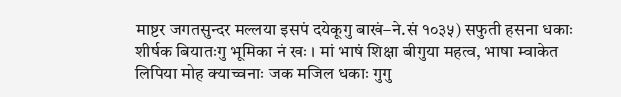माष्टर जगतसुन्दर मल्लया इसपं दयेकूगु बाखं–ने.सं १०३५) सफुती हसना धकाः शीर्षक बियातःगु भूमिका नं खः । मां भाषं शिक्षा बीगुया महत्व, भाषा म्वाकेत लिपिया मोह क्याच्वनाः जक मजिल धकाः गुगु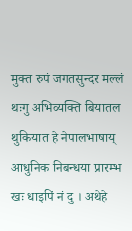मुक्त रुपं जगतसुन्दर मल्लं थःगु अभिव्यक्ति बियातल थुकियात हे नेपालभाषाय् आधुनिक निबन्धया प्रारम्भ खः धाइपिं नं दु । अथेहे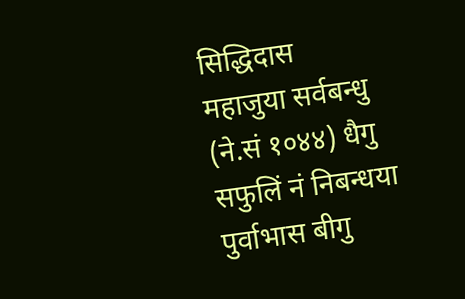सिद्धिदास महाजुया सर्वबन्धु (ने.सं १०४४) धैगु सफुलिं नं निबन्धया पुर्वाभास बीगु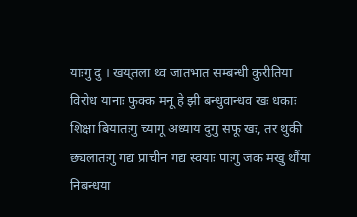याःगु दु । खय्‌तला थ्व जातभात सम्बन्धी कुरीतिया विरोध यानाः फुक्क मनू हे झी बन्धुवान्धव खः धकाः शिक्षा बियातःगु च्यागू अध्याय दुगु सफू खः, तर थुकी छ्यलातःगु गद्य प्राचीन गद्य स्वयाः पाःगु जक मखु थौंया निबन्धया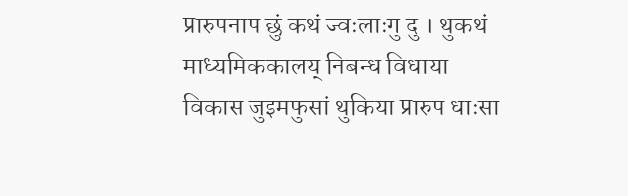प्रारुपनाप छुं कथं ज्वःलाःगु दु । थुकथं माध्यमिककालय् निबन्ध विधाया विकास जुइमफुसां थुकिया प्रारुप धाःसा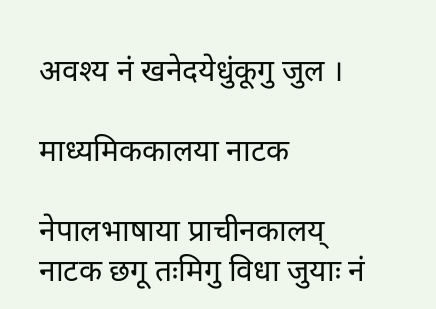अवश्य नं खनेदयेधुंकूगु जुल ।

माध्यमिककालया नाटक

नेपालभाषाया प्राचीनकालय् नाटक छगू तःमिगु विधा जुयाः नं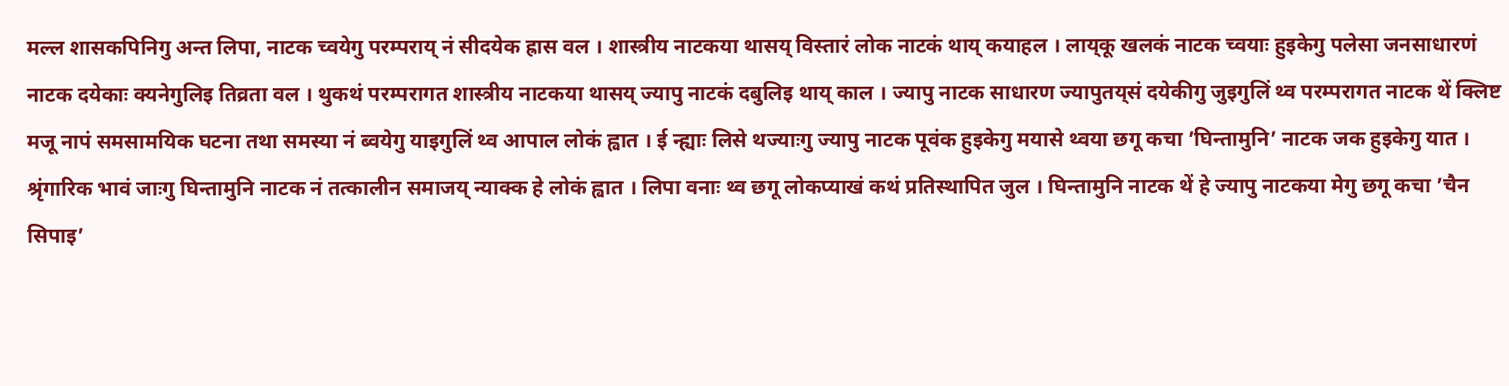मल्ल शासकपिनिगु अन्त लिपा, नाटक च्वयेगु परम्पराय् नं सीदयेक ह्रास वल । शास्त्रीय नाटकया थासय् विस्तारं लोक नाटकं थाय् कयाहल । लाय्‌कू खलकं नाटक च्वयाः हुइकेगु पलेसा जनसाधारणं नाटक दयेकाः क्यनेगुलिइ तिव्रता वल । थुकथं परम्परागत शास्त्रीय नाटकया थासय् ज्यापु नाटकं दबुलिइ थाय् काल । ज्यापु नाटक साधारण ज्यापुतय्‌सं दयेकीगु जुइगुलिं थ्व परम्परागत नाटक थें क्लिष्ट मजू नापं समसामयिक घटना तथा समस्या नं ब्वयेगु याइगुलिं थ्व आपाल लोकं ह्वात । ई न्ह्याः लिसे थज्याःगु ज्यापु नाटक पूवंक हुइकेगु मयासे थ्वया छगू कचा ’घिन्तामुनि’ नाटक जक हुइकेगु यात । श्रृंगारिक भावं जाःगु घिन्तामुनि नाटक नं तत्कालीन समाजय् न्याक्क हे लोकं ह्वात । लिपा वनाः थ्व छगू लोकप्याखं कथं प्रतिस्थापित जुल । घिन्तामुनि नाटक थें हे ज्यापु नाटकया मेगु छगू कचा ’चैन सिपाइ’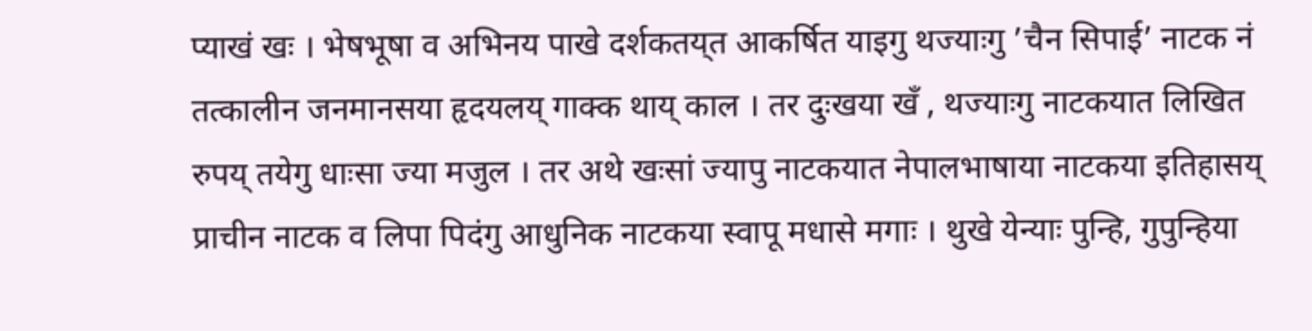प्याखं खः । भेषभूषा व अभिनय पाखे दर्शकतय्‌त आकर्षित याइगु थज्याःगु ’चैन सिपाई’ नाटक नं तत्कालीन जनमानसया हृदयलय् गाक्क थाय् काल । तर दुःखया खँ , थज्याःगु नाटकयात लिखित रुपय् तयेगु धाःसा ज्या मजुल । तर अथे खःसां ज्यापु नाटकयात नेपालभाषाया नाटकया इतिहासय् प्राचीन नाटक व लिपा पिदंगु आधुनिक नाटकया स्वापू मधासे मगाः । थुखे येन्याः पुन्हि, गुपुन्हिया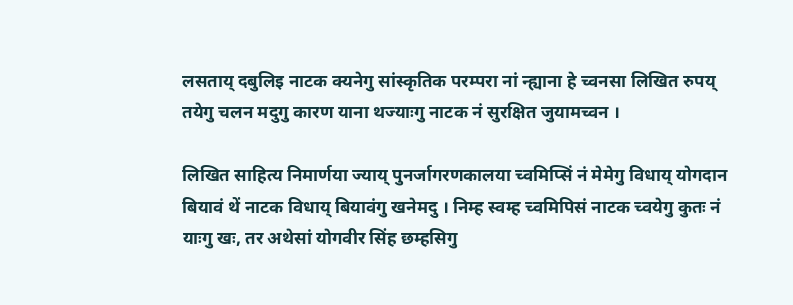लसताय् दबुलिइ नाटक क्यनेगु सांस्कृतिक परम्परा नां न्ह्याना हे च्वनसा लिखित रुपय् तयेगु चलन मदुगु कारण याना थज्याःगु नाटक नं सुरक्षित जुयामच्वन ।

लिखित साहित्य निमार्णया ज्याय् पुनर्जागरणकालया च्वमिप्सिं नं मेमेगु विधाय् योगदान बियावं थें नाटक विधाय् बियावंगु खनेमदु । निम्ह स्वम्ह च्वमिपिसं नाटक च्वयेगु कुतः नं याःगु खः, तर अथेसां योगवीर सिंह छम्हसिगु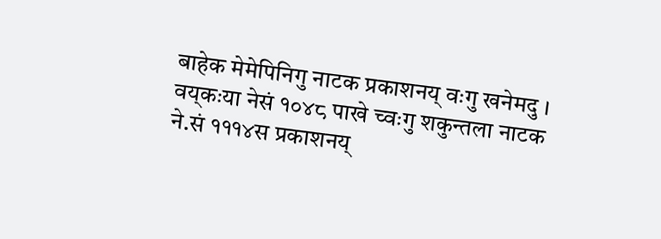बाहेक मेमेपिनिगु नाटक प्रकाशनय् वःगु खनेमदु । वय्‌कःया नेसं १०४८ पाखे च्वःगु शकुन्तला नाटक ने.सं १११४स प्रकाशनय्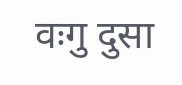वःगु दुसा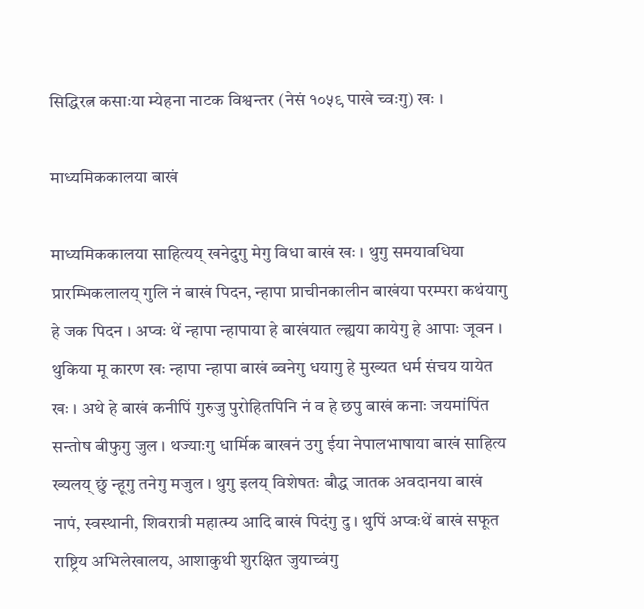सिद्धिरत्न कसाःया म्येहना नाटक विश्वन्तर (नेसं १०५९ पाखे च्वःगु) खः ।

माध्यमिककालया बाखं

माध्यमिककालया साहित्यय् खनेदुगु मेगु विधा बाखं खः । थुगु समयावधिया प्रारम्भिकलालय् गुलि नं बाखं पिदन, न्हापा प्राचीनकालीन बाखंया परम्परा कथंयागु हे जक पिदन । अप्वः थें न्हापा न्हापाया हे बाखंयात ल्ह्यया कायेगु हे आपाः जूवन । थुकिया मू कारण खः न्हापा न्हापा बाखं ब्वनेगु धयागु हे मुख्यत धर्म संचय यायेत खः । अथे हे बाखं कनीपिं गुरुजु पुरोहितपिनि नं व हे छपु बाखं कनाः जयमांपिंत सन्तोष बीफुगु जुल । थज्याःगु धार्मिक बाखनं उगु ईया नेपालभाषाया बाखं साहित्य ख्यलय् छुं न्हूगु तनेगु मजुल । थुगु इलय् विशेषतः बौद्ध जातक अवदानया बाखं नापं, स्वस्थानी, शिवरात्री महात्म्य आदि बाखं पिदंगु दु । थुपिं अप्वःथें बाखं सफूत राष्ट्रिय अभिलेखालय, आशाकुथी शुरक्षित जुयाच्वंगु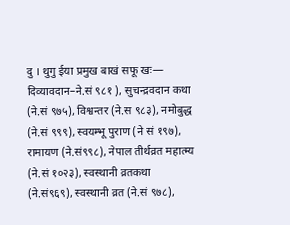दु । थुगु ईया प्रमुख बाखं सफू खः— दिव्यावदान–ने.सं ९८१ ), सुचन्द्रवदान कथा (ने.सं ९७५), विश्वन्तर (ने.स ९८३), नमोबुद्ध (ने.सं ९९९), स्वयम्भू पुराण (ने सं १९७), रामायण (ने.सं९९८), नेपाल तीर्थव्रत महात्म्य (ने.सं १०२३), स्वस्थानी व्रतकथा (ने.सं९६९), स्वस्थानी व्रत (ने.सं ९७८),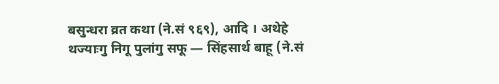बसुन्धरा व्रत कथा (ने.सं ९६९), आदि । अथेहे थज्याःगु निगू पुलांगु सफू — सिंहसार्थ बाहू (ने.सं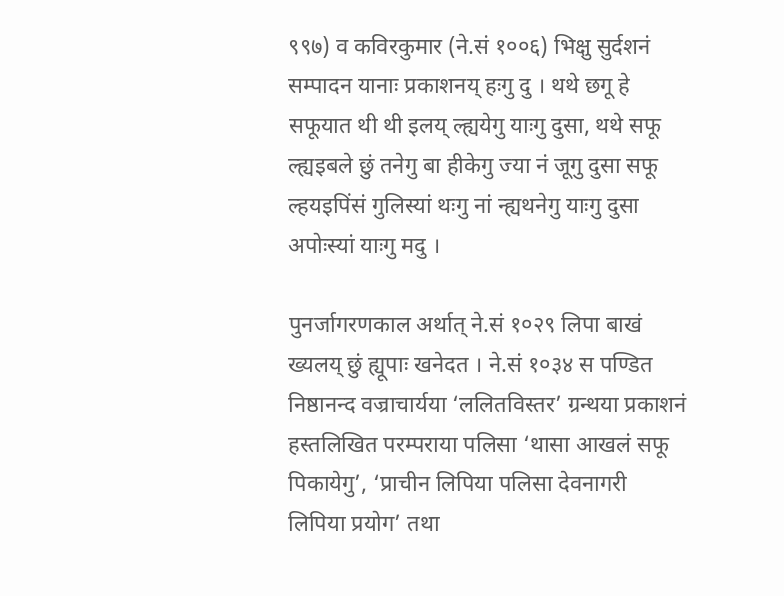९९७) व कविरकुमार (ने.सं १००६) भिक्षु सुर्दशनं सम्पादन यानाः प्रकाशनय् हःगु दु । थथे छगू हे सफूयात थी थी इलय् ल्ह्ययेगु याःगु दुसा, थथे सफू ल्ह्यइबले छुं तनेगु बा हीकेगु ज्या नं जूगु दुसा सफू ल्हयइपिंसं गुलिस्यां थःगु नां न्ह्यथनेगु याःगु दुसा अपोःस्यां याःगु मदु ।

पुनर्जागरणकाल अर्थात् ने.सं १०२९ लिपा बाखं ख्यलय् छुं ह्यूपाः खनेदत । ने.सं १०३४ स पण्डित निष्ठानन्द वज्राचार्यया ‘ललितविस्तर’ ग्रन्थया प्रकाशनं हस्तलिखित परम्पराया पलिसा ‘थासा आखलं सफू पिकायेगु’, ‘प्राचीन लिपिया पलिसा देवनागरी लिपिया प्रयोग’ तथा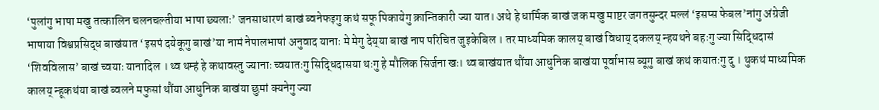‘पुलांगु भाषा मखु तत्कालिन चलनचल्तीया भाषा छ्यलाः’ जनसाधारणं बाखं ब्वनेफइगु कथं सफू पिकायेगु क्रान्तिकारी ज्या यात। अथे हे धार्मिक बाखं जक मखु माष्टर जगतसुन्दर मल्लं ‘इसप्स फेबल’नांगु अंग्रेजी भाषाया विश्वप्रसिद्ध बाखंयात ‘इसपं दयेकूगु बाखं’या नामं नेपालभाषां अनुवाद यानाः मे मेगु देय्‌या बाखं नाप परिचित जुइकेबिल । तर माध्यमिक कालय् बाखं विधाय् दकलय् न्हयथने बहःगु ज्या सिद्धिदासं ‘शिवविलास’ बाखं च्वयाः यानादिल । थ्व थम्हं हे कथावस्तु ज्यानाः च्वयातःगु सिद्धिदासया थःगु हे मौलिक सिर्जना खः। थ्व बाखंयात थौंया आधुनिक बाखंया पूर्वाभास ब्यूगु बाखं कथं कयातःगु दु । थुकथं माध्यमिक कालय् न्हूकथंया बाखं ब्वलने मफुसां थौंया आधुनिक बाखंया छुमां क्यनेगु ज्या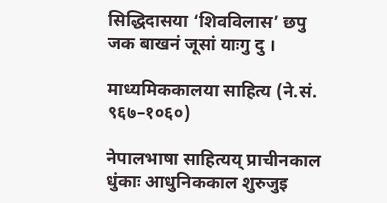सिद्धिदासया ‘शिवविलास’ छपु जक बाखनं जूसां याःगु दु ।

माध्यमिककालया साहित्य (ने.सं. ९६७–१०६०)

नेपालभाषा साहित्यय् प्राचीनकाल धुंकाः आधुनिककाल शुरुजुइ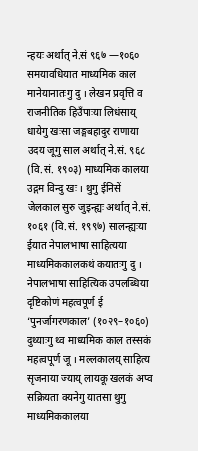न्हयः अर्थात् ने.सं ९६७ —१०६० समयावधियात माध्यमिक काल मानेयानातःगु दु । लेखन प्रवृत्ति व राजनीतिक हिउँपाःया लिधंसाय् धायेगु खःसा जङ्गबहादुर राणाया उदय जूगु साल अर्थात् ने.सं. ९६८ (वि.सं. १९०३) माध्यमिक कालया उद्गम विन्दु खः । थुगु ईनिसें जेलकाल सुरु जुइन्ह्यः अर्थात् ने.सं. १०६१ (वि.सं. १९९७) सालन्ह्यःया ईयात नेपालभाषा साहित्यया माध्यमिककालकथं कयातःगु दु । नेपालभाषा साहित्यिक उपलब्धिया दृष्टिकोणं महत्वपूर्ण ई ‘पुनर्जागरणकाल’ (१०२९–१०६०) दुथ्याःगु थ्व माध्यमिक काल तस्सकं महत्वपूर्ण जू । मल्लकालय् साहित्य सृजनाया ज्याय् लायकू खलकं अप्व सक्रियता क्यनेगु यातसा थुगु माध्यमिककालया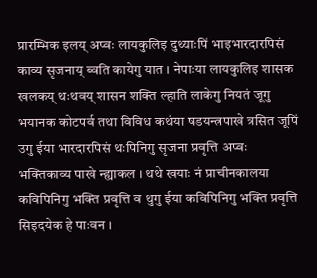प्रारम्भिक इलय् अप्वः लायकुलिइ दुथ्याःपिं भाइभारदारपिसं काव्य सृजनाय् ब्वति कायेगु यात । नेपाःया लायकुलिइ शासक खलकय् थःथवय् शासन शक्ति ल्हाति लाकेगु नियतं जूगु भयानक कोटपर्व तथा विविध कथंया षडयन्त्रपाखे त्रसित जूपिं उगु ईया भारदारपिसं थःपिनिगु सृजना प्रवृत्ति अप्वः भक्तिकाव्य पाखे न्ह्याकल । थथे खयाः नं प्राचीनकालया कविपिनिगु भक्ति प्रवृत्ति व थुगु ईया कविपिनिगु भक्ति प्रवृत्ति सिइदयेक हे पाःवन ।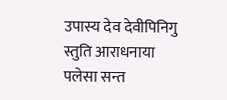उपास्य देव देवीपिनिगु स्तुति आराधनाया पलेसा सन्त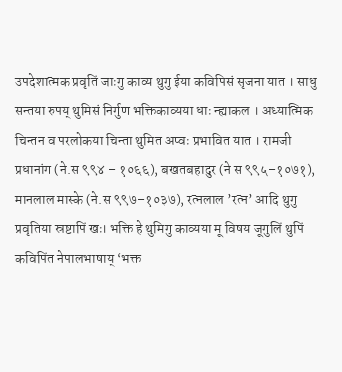उपदेशात्मक प्रवृतिं जाःगु काव्य थुगु ईया कविपिसं सृजना यात । साधु सन्तया रुपय् थुमिसं निर्गुण भक्तिकाव्यया धाः न्ह्याकल । अध्यात्मिक चिन्तन व परलोकया चिन्ता थुमित अप्वः प्रभावित यात । रामजी प्रधानांग (ने.स ९९४ – १०६६), बखतबहादुर (ने स ९९५–१०७१), मानलाल मास्के (ने.स ९९७–१०३७), रत्नलाल ’रत्न’ आदि थुगु प्रवृतिया स्रष्टापिं खः। भक्ति हे थुमिगु काव्यया मू विषय जूगुलिं थुपिं कविपिंत नेपालभाषाय् ‘भक्त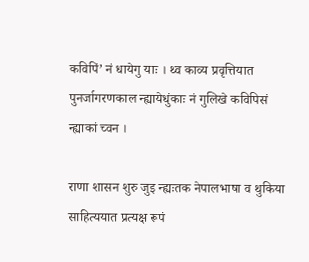कविपिं’ नं धायेगु याः । थ्व काव्य प्रवृत्तियात पुनर्जागरणकाल न्ह्यायेधुंकाः नं गुलिखे कविपिसं न्ह्याकां च्वन ।

राणा शासन शुरु जुइ न्ह्यःतक नेपालभाषा व थुकिया साहित्ययात प्रत्यक्ष रूपं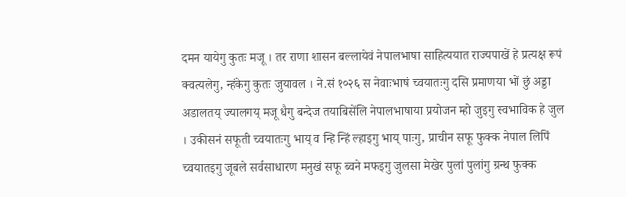दमन यायेगु कुतः मजू । तर राणा शासन बल्लायेवं नेपालभाषा साहित्ययात राज्यपाखें हे प्रत्यक्ष रूपं क्वत्यलेगु, न्हंकेगु कुतः जुयावल । ने.सं १०२६ स नेवाःभाषं च्वयातःगु दसि प्रमाणया भों छुं अड्डा अडालतय् ज्यालगय् मजू धैगु बन्देज तयाबिसेंलि नेपालभाषाया प्रयोजन म्हो जुइगु स्वभाविक हे जुल । उकीसनं सफूती च्वयातःगु भाय् व न्हि न्हिं ल्हाइगु भाय् पाःगु, प्राचीन सफू फुक्क नेपाल लिपिं च्वयातइगु जूबले सर्वसाधारण मनुखं सफू ब्वने मफइगु जुलसा मेखेर पुलां पुलांगु ग्रन्थ फुक्क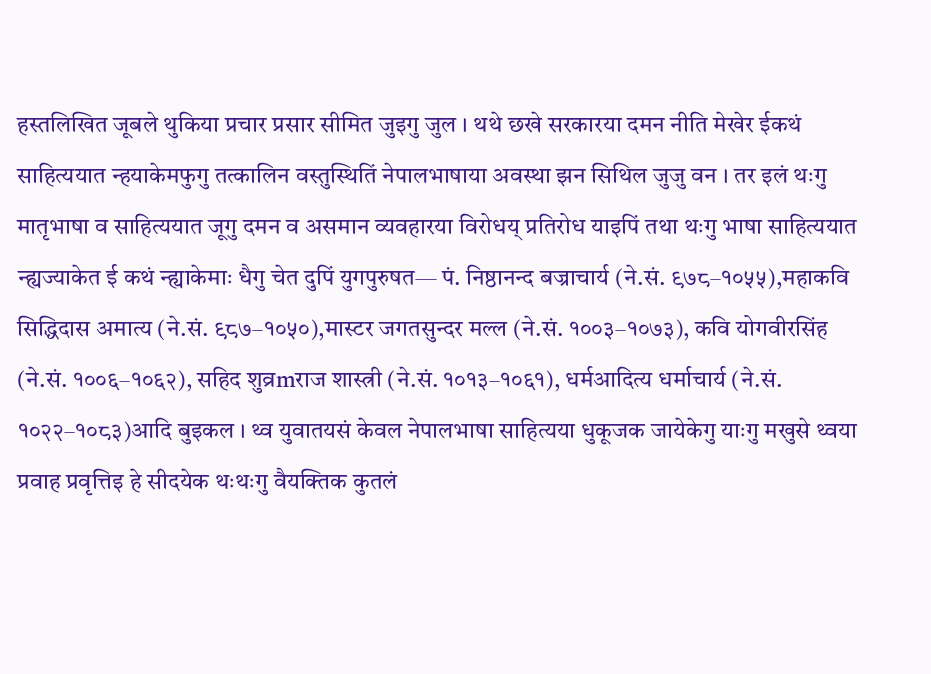हस्तलिखित जूबले थुकिया प्रचार प्रसार सीमित जुइगु जुल । थथे छखे सरकारया दमन नीति मेखेर ईकथं साहित्ययात न्हयाकेमफुगु तत्कालिन वस्तुस्थितिं नेपालभाषाया अवस्था झन सिथिल जुजु वन । तर इलं थःगु मातृभाषा व साहित्ययात जूगु दमन व असमान व्यवहारया विरोधय् प्रतिरोध याइपिं तथा थःगु भाषा साहित्ययात न्ह्यज्याकेत ई कथं न्ह्याकेमाः धैगु चेत दुपिं युगपुरुषत— पं. निष्ठानन्द बज्राचार्य (ने.सं. ९७८–१०५५),महाकवि सिद्धिदास अमात्य (ने.सं. ९८७–१०५०),मास्टर जगतसुन्दर मल्ल (ने.सं. १००३–१०७३), कवि योगवीरसिंह (ने.सं. १००६–१०६२), सहिद शुव्रmराज शास्त्री (ने.सं. १०१३–१०६१), धर्मआदित्य धर्माचार्य (ने.सं. १०२२–१०८३)आदि बुइकल । थ्व युवातयसं केवल नेपालभाषा साहित्यया धुकूजक जायेकेगु याःगु मखुसे थ्वया प्रवाह प्रवृत्तिइ हे सीदयेक थःथःगु वैयक्तिक कुतलं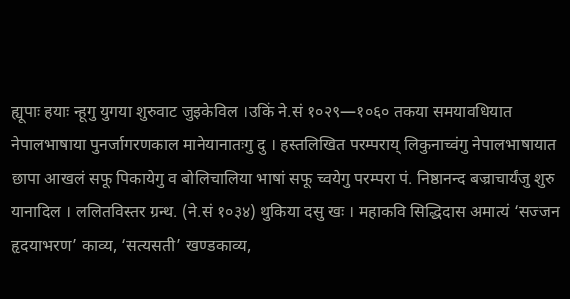ह्यूपाः हयाः न्हूगु युगया शुरुवाट जुइकेविल ।उकिं ने.सं १०२९—१०६० तकया समयावधियात नेपालभाषाया पुनर्जागरणकाल मानेयानातःगु दु । हस्तलिखित परम्पराय् लिकुनाच्वंगु नेपालभाषायात छापा आखलं सफू पिकायेगु व बोलिचालिया भाषां सफू च्वयेगु परम्परा पं. निष्ठानन्द बज्राचार्यंजु शुरु यानादिल । ललितविस्तर ग्रन्थ. (ने.सं १०३४) थुकिया दसु खः । महाकवि सिद्धिदास अमात्यं ‘सज्जन हृदयाभरण’ काव्य, ‘सत्यसती’ खण्डकाव्य,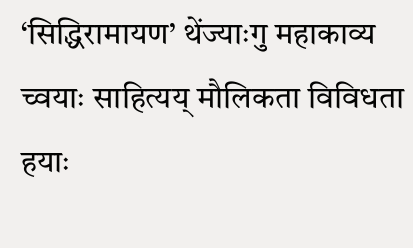‘सिद्धिरामायण’ थेंज्याःगु महाकाव्य च्वयाः साहित्यय् मौलिकता विविधता हयाः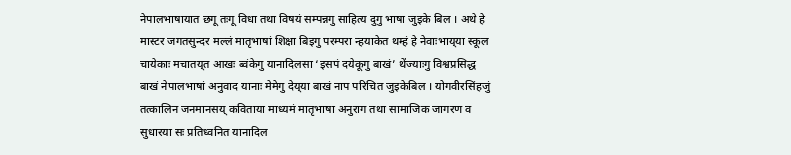नेपालभाषायात छगू तःगू विधा तथा विषयं सम्पन्नगु साहित्य दुगु भाषा जुइके बिल । अथे हे मास्टर जगतसुन्दर मल्लं मातृभाषां शिक्षा बिइगु परम्परा न्हयाकेत थम्हं हे नेवाःभाय्‌या स्कूल चायेकाः मचातय्‌त आखः ब्वंकेगु यानादिलसा ‘इसपं दयेकूगु बाखं’ थेंज्याःगु विश्वप्रसिद्ध बाखं नेपालभाषां अनुवाद यानाः मेमेगु देय्‌या बाखं नाप परिचित जुइकेबिल । योगवीरसिंहजुं तत्कालिन जनमानसय् कविताया माध्यमं मातृभाषा अनुराग तथा सामाजिक जागरण व सुधारया सः प्रतिध्वनित यानादिल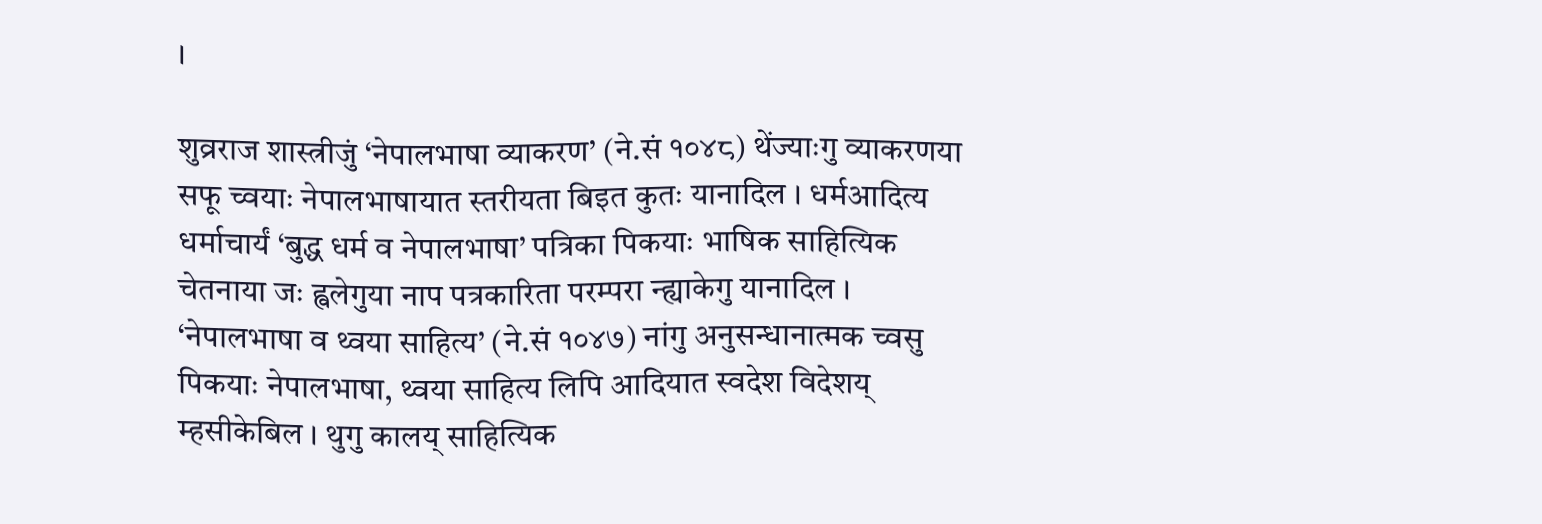।

शुव्रराज शास्त्रीजुं ‘नेपालभाषा व्याकरण’ (ने.सं १०४८) थेंज्याःगु व्याकरणया सफू च्वयाः नेपालभाषायात स्तरीयता बिइत कुतः यानादिल । धर्मआदित्य धर्माचार्यं ‘बुद्ध धर्म व नेपालभाषा’ पत्रिका पिकयाः भाषिक साहित्यिक चेतनाया जः ह्वलेगुया नाप पत्रकारिता परम्परा न्ह्याकेगु यानादिल । ‘नेपालभाषा व थ्वया साहित्य’ (ने.सं १०४७) नांगु अनुसन्धानात्मक च्वसु पिकयाः नेपालभाषा, थ्वया साहित्य लिपि आदियात स्वदेश विदेशय् म्हसीकेबिल । थुगु कालय् साहित्यिक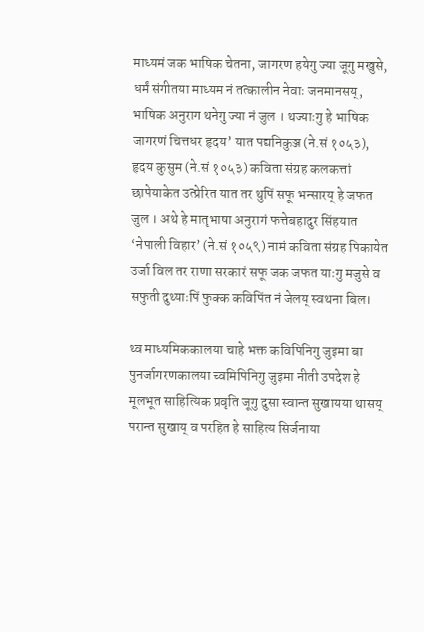माध्यमं जक भाषिक चेतना, जागरण हयेगु ज्या जूगु मखुसे, धर्मं संगीतया माध्यम नं तत्कालीन नेवाः जनमानसय्, भाषिक अनुराग थनेगु ज्या नं जुल । थज्याःगु हे भाषिक जागरणं चित्तधर हृदय’ यात पद्यनिकुञ्ज (ने.सं १०५३), हृदय कुसुम (ने.सं १०५३) कविता संग्रह कलकत्तां छापेयाकेत उत्प्रेरित यात तर थुपिं सफू भन्सारय् हे जफत जुल । अथे हे मातृभाषा अनुरागं फत्तेबहादुर सिंहयात ‘नेपाली विहार’ (ने.सं १०५९) नामं कविता संग्रह पिकायेत उर्जा विल तर राणा सरकारं सफू जक जफत याःगु मजुसे व सफुती दुथ्याःपिं फुक्क कविपिंत नं जेलय् स्वथना बिल।

थ्व माध्यमिककालया चाहे भक्त कविपिनिगु जुइमा बा पुनर्जागरणकालया च्वमिपिनिगु जुइमा नीती उपदेश हे मूलभूत साहित्यिक प्रवृति जूगु दुसा स्वान्त सुखायया थासय् परान्त सुखाय् व परहित हे साहित्य सिर्जनाया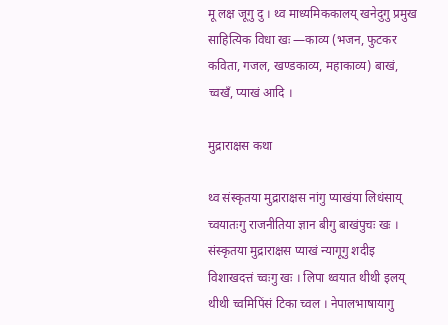मू लक्ष जूगु दु । थ्व माध्यमिककालय् खनेदुगु प्रमुख साहित्यिक विधा खः —काव्य (भजन, फुटकर कविता, गजल, खण्डकाव्य, महाकाव्य) बाखं, च्वखँ, प्याखं आदि ।

मुद्राराक्षस कथा

थ्व संस्कृतया मुद्राराक्षस नांगु प्याखंया लिधंसाय् च्वयातःगु राजनीतिया ज्ञान बीगु बाखंपुचः खः । संस्कृतया मुद्राराक्षस प्याखं न्यागूगु शदीइ विशाखदत्तं च्वःगु खः । लिपा थ्वयात थीथी इलय् थीथी च्वमिपिंसं टिका च्वल । नेपालभाषायागु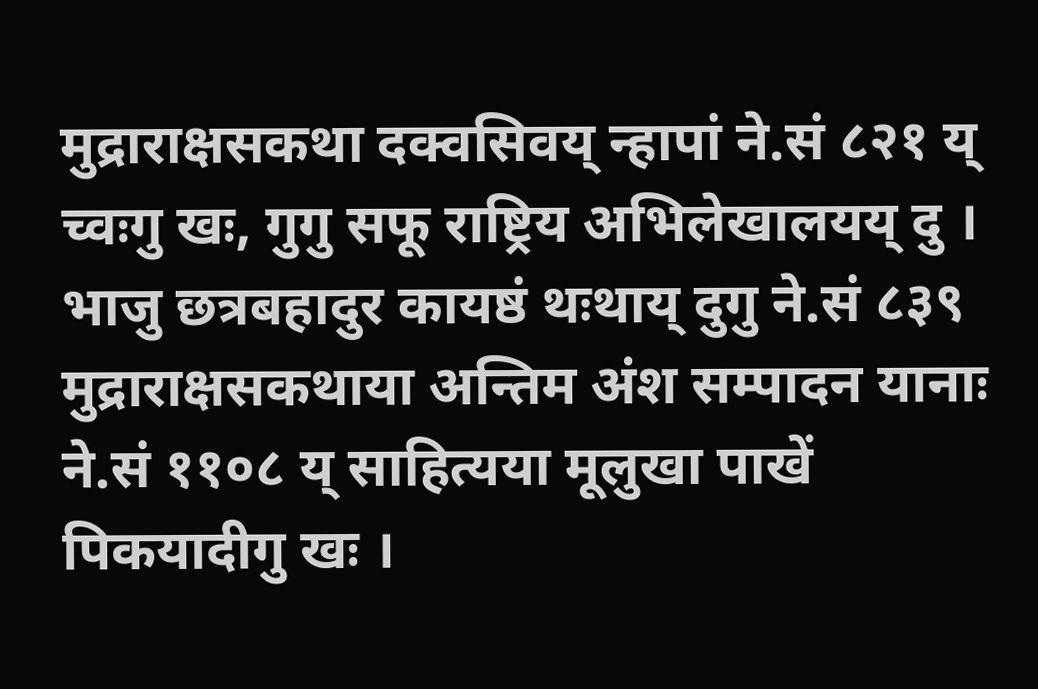मुद्राराक्षसकथा दक्वसिवय् न्हापां ने.सं ८२१ य् च्वःगु खः, गुगु सफू राष्ट्रिय अभिलेखालयय् दु । भाजु छत्रबहादुर कायष्ठं थःथाय् दुगु ने.सं ८३९ मुद्राराक्षसकथाया अन्तिम अंश सम्पादन यानाः ने.सं ११०८ य् साहित्यया मूलुखा पाखें पिकयादीगु खः ।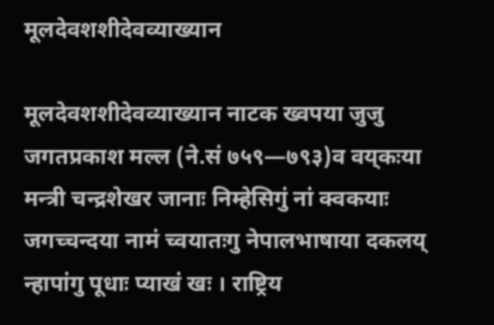मूलदेवशशीदेवव्याख्यान

मूलदेवशशीदेवव्याख्यान नाटक ख्वपया जुजु जगतप्रकाश मल्ल (ने.सं ७५९—७९३)व वय्‌कःया मन्त्री चन्द्रशेखर जानाः निम्हेसिगुं नां क्वकयाः जगच्चन्दया नामं च्वयातःगु नेपालभाषाया दकलय् न्हापांगु पूधाः प्याखं खः । राष्ट्रिय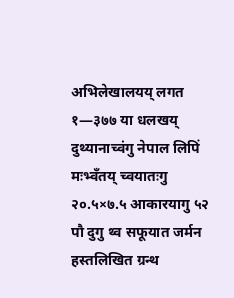अभिलेखालयय् लगत १—३७७ या धलखय् दुथ्यानाच्वंगु नेपाल लिपिं मःभ्वँतय् च्वयातःगु २०.५×७.५ आकारयागु ५२ पौ दुगु थ्व सफूयात जर्मन हस्तलिखित ग्रन्थ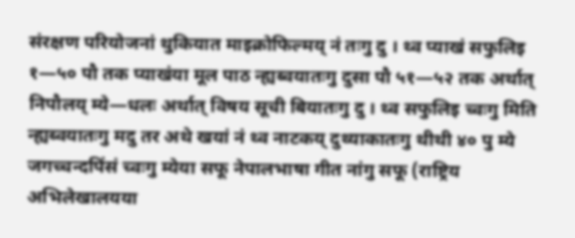संरक्षण परियोजनां थुकियात माइक्रोफिल्मय् नं तःगु दु । थ्व प्याखं सफुलिइ १—५० पौ तक प्याखंया मूल पाठ न्ह्यब्वयातःगु दुसा पौ ५१—५२ तक अर्थात् निपौलय् म्ये—धलः अर्थात् विषय सूची बियातःगु दु । थ्व सफुलिइ च्वःगु मिति न्ह्यब्वयातःगु मदु तर अथे खयां नं थ्व नाटकय् दुथ्याकातःगु थीथी ४० पु म्ये जगच्चन्दपिंसं च्वःगु म्येया सफू नेपालभाषा गीत नांगु सफू (राष्ट्रिय अभिलेखालयया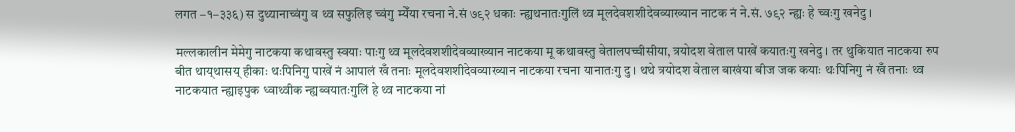लगत –१–३३६) स दुथ्यानाच्वंगु व थ्व सफुलिइ च्वंगु म्येँया रचना ने.सं ७९२ धकाः न्ह्यथनातःगुलिं थ्व मूलदेवशशीदेवव्याख्यान नाटक नं ने.सं. ७९२ न्ह्यः हे च्वःगु खनेदु ।

मल्लकालीन मेमेगु नाटकया कथावस्तु स्वयाः पाःगु थ्व मूलदेवशशीदेवव्याख्यान नाटकया मू कथावस्तु वेतालपच्चीसीया, त्रयोदश वेताल पाखें कयातःगु खनेदु । तर थुकियात नाटकया रुप बीत थाय्‌थासय् हीकाः थःपिनिगु पाखें नं आपालं खँ तनाः मूलदेवशशीदेवव्याख्यान नाटकया रचना यानातःगु दु । थथे त्रयोदश वेताल बाखंया बीज जक कयाः थःपिनिगु नं खँ तनाः थ्व नाटकयात न्ह्याइपुक ध्वाथ्वीक न्ह्यब्वयातःगुलिं हे थ्व नाटकया नां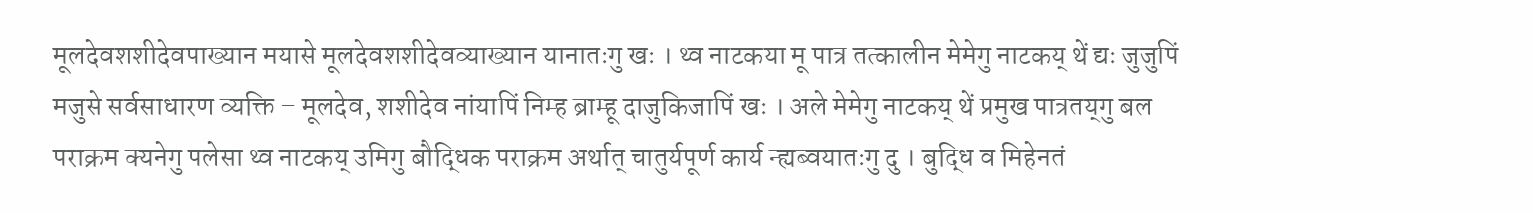मूलदेवशशीदेवपाख्यान मयासे मूलदेवशशीदेवव्याख्यान यानातःगु खः । थ्व नाटकया मू पात्र तत्कालीन मेमेगु नाटकय् थें द्यः जुजुपिं मजुसे सर्वसाधारण व्यक्ति – मूलदेव, शशीदेव नांयापिं निम्ह ब्राम्हू दाजुकिजापिं खः । अले मेमेगु नाटकय् थें प्रमुख पात्रतय्‌गु बल पराक्रम क्यनेगु पलेसा थ्व नाटकय् उमिगु बौद्धिक पराक्रम अर्थात् चातुर्यपूर्ण कार्य न्ह्यब्वयातःगु दु । बुद्धि व मिहेनतं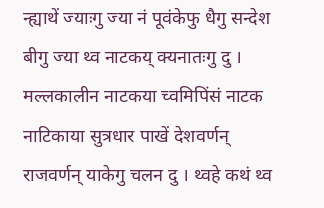न्ह्याथें ज्याःगु ज्या नं पूवंकेफु धैगु सन्देश बीगु ज्या थ्व नाटकय् क्यनातःगु दु । मल्लकालीन नाटकया च्वमिपिंसं नाटक नाटिकाया सुत्रधार पाखें देशवर्णन् राजवर्णन् याकेगु चलन दु । थ्वहे कथं थ्व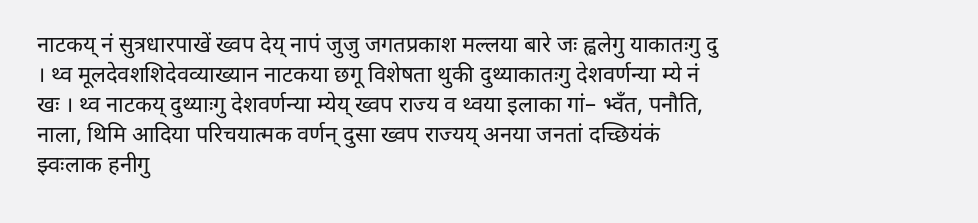नाटकय् नं सुत्रधारपाखें ख्वप देय् नापं जुजु जगतप्रकाश मल्लया बारे जः ह्वलेगु याकातःगु दु । थ्व मूलदेवशशिदेवव्याख्यान नाटकया छगू विशेषता थुकी दुथ्याकातःगु देशवर्णन्या म्ये नं खः । थ्व नाटकय् दुथ्याःगु देशवर्णन्या म्येय् ख्वप राज्य व थ्वया इलाका गां– भ्वँत, पनौति, नाला, थिमि आदिया परिचयात्मक वर्णन् दुसा ख्वप राज्यय् अनया जनतां दच्छियंकं झ्वःलाक हनीगु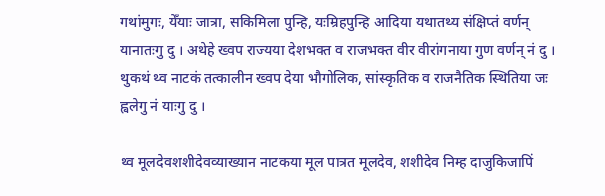गथांमुगः, येँयाः जात्रा, सकिमिला पुन्हि, यःम्रिहपुन्हि आदिया यथातथ्य संक्षिप्तं वर्णन् यानातःगु दु । अथेहे ख्वप राज्यया देशभक्त व राजभक्त वीर वीरांगनाया गुण वर्णन् नं दु । थुकथं थ्व नाटकं तत्कालीन ख्वप देया भौगोलिक, सांस्कृतिक व राजनैतिक स्थितिया जः ह्वलेगु नं याःगु दु ।

थ्व मूलदेवशशीदेवव्याख्यान नाटकया मूल पात्रत मूलदेव, शशीदेव निम्ह दाजुकिजापिं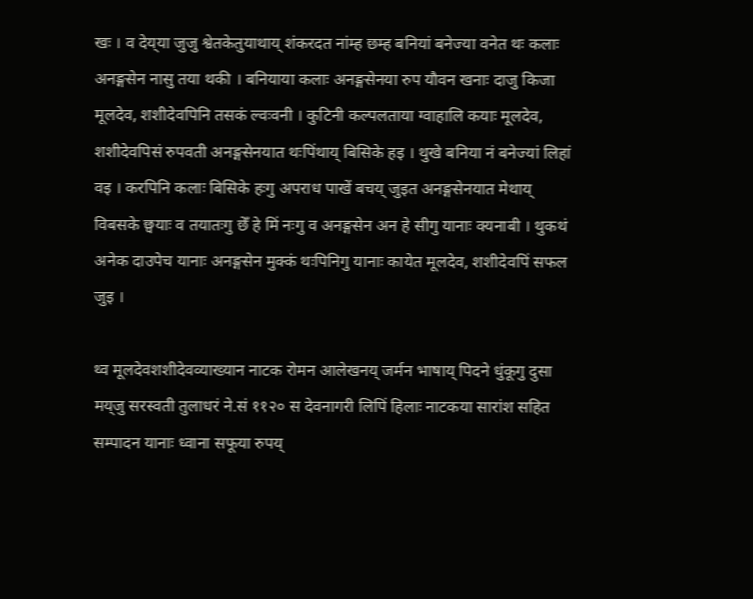खः । व देय्‌या जुजु श्वेतकेतुयाथाय् शंकरदत नांम्ह छम्ह बनियां बनेज्या वनेत थः कलाः अनङ्गसेन नासु तया थकी । बनियाया कलाः अनङ्गसेनया रुप यौवन खनाः दाजु किजा मूलदेव, शशीदेवपिनि तसकं ल्वःवनी । कुटिनी कल्पलताया ग्वाहालि कयाः मूलदेव, शशीदेवपिसं रुपवती अनङ्गसेनयात थःपिंथाय् बिसिके हइ । थुखे बनिया नं बनेज्यां लिहां वइ । करपिनि कलाः बिसिके हःगु अपराध पाखें बचय् जुइत अनङ्गसेनयात मेथाय् विबसके छ्वयाः व तयातःगु छेँ हे मिं नःगु व अनङ्गसेन अन हे सीगु यानाः क्यनाबी । थुकथं अनेक दाउपेच यानाः अनङ्गसेन मुक्कं थःपिनिगु यानाः कायेत मूलदेव, शशीदेवपिं सफल जुइ ।

थ्व मूलदेवशशीदेवव्याख्यान नाटक रोमन आलेखनय् जर्मन भाषाय् पिदने धुंकूगु दुसा मय्‌जु सरस्वती तुलाधरं ने.सं ११२० स देवनागरी लिपिं हिलाः नाटकया सारांश सहित सम्पादन यानाः ध्वाना सफूया रुपय्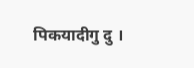पिकयादीगु दु ।